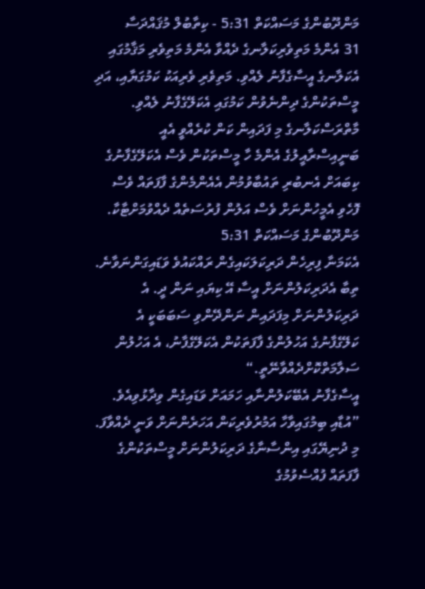މަންދޫބުންގެ މަސައްކަތް 5:31 - ކިތާބުލް މުޤައްދަސާ
31 އެންމެ މަތިވެރިކަލާނގެ ދެއްވާ އެންމެ މަތިވެރި މަޤާމުގައި އެކަލާނގެ އީސާގެފާނު ލެއްވި. މަތިވެރި ވެރިއަކު ކަމުގަޔާއި، އަދި މީސްތަކުންގެ ދިންނެވުން ކަމުގައި އެކަލޭގެފާނު ލެއްވި. މާތްރަސްކަލާނގެ މި ފަދައިން ކަން ކުރެއްވީ އެއީ ބަނީއިސްރާއީލުގެ އެންމެ ހާ މީސްތަކުން ވެސް އެކަލޭގެފާނުގެ ކިބައަށް އެނބުރި ތައުބާވުމުން އެއެންމެންގެ ފާފަތައް ވެސް ފޮހެވި އެމީހުންނަށް ވެސް އަލުން ފުރުސަތެއް ދެއްވުމަށްޓާކާ.
މަންދޫބުންގެ މަސައްކަތް 5:31
އެކަމަނާ ފިރިހެން ދަރިކަލަކައިގެން ރައްކައުވެ ވަޑައިގަންނަވާނެ. ތިބާ އެދަރިކަލުންނަށް އީސާ އޭ ކިޔައި ނަން ދީ. އެ ދަރިކަލުންނަށް މިފަދައިން ނަންދޭންވި ސަބަބަކީ އެ ކަލޭގެފާނުގެ އަހުލުންގެ ފާފަތަކުން އެކަލޭގެފާނު، އެ އަހުލުން ސަލާމަތްކޮށްދެއްވާނޭތީ.“
އީސާގެފާނު އެބޭކަލުންނާއި ހަމައަށް ވަޑައިގެން ވިދާޅުވިއެވެ. ”އުޑާއި ބިމުގައިވާހާ އަމުރުވެރިކަން އަހަރެންނަށް ވަނީ ދެއްވާފަ.
މި ދުނިޔޭގައި އިންސާނާގެ ދަރިކަލުންނަށް މީސްތަކުންގެ ފާފަތައް ފުއްސެވުމުގެ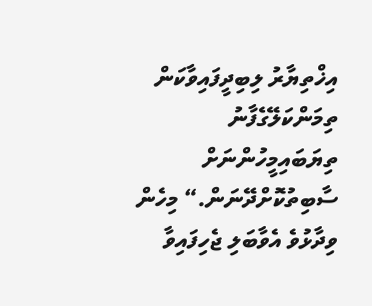އިޚްތިޔާރު ލިބިދީފައިވާކަން ތިމަންކަލޭގެފާނު ތިޔަބައިމީހުންނަށް ސާބިތުކޮށްދޭނަން.“ މިހެން ވިދާޅުވެ އެވާބަލި ޖެހިފައިވާ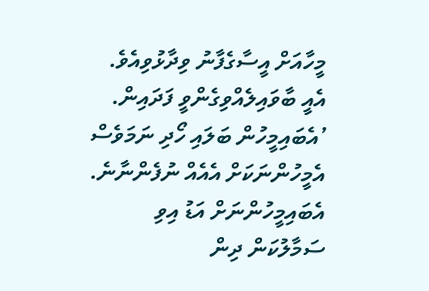މީހާއަށް އީސާގެފާނު ވިދާޅުވިއެވެ.
އެއީ ބާވައިލެއްވިގެންވީ ފަދައިން. ’އެބައިމީހުން ބަލައި ހޯދި ނަމަވެސް އެމީހުންނަކަށް އެއެއް ނުފެންނާނެ. އެބައިމީހުންނަށް އަޑު އިވި ސަމާލުކަން ދިން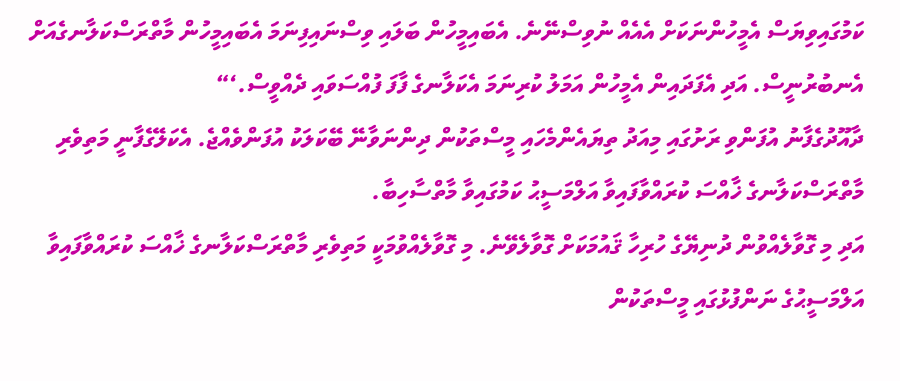ކަމުގައިވިޔަސް އެމީހުންނަކަށް އެއެއް ނުވިސްނޭނެ. އެބައިމީހުން ބަލައި ވިސްނައިފިނަމަ އެބައިމީހުން މާތްރަސްކަލާނގެއަށް އެނބުރުނީސް. އަދި އެފަދައިން އެމީހުން އަމަލު ކުރިނަމަ އެކަލާނގެ ފާފަ ފުއްސަވައި ދެއްވީސް.‘“
ދާއޫދުގެފާނު އުފަންވި ރަށުގައި މިއަދު ތިޔައެންމެހައި މީސްތަކުން ދިންނަވާނޭ ބޭކަލަކު އުފަންވެއްޖެ. އެކަލޭގެފާނީ މަތިވެރި މާތްރަސްކަލާނގެ ޚާއްސަ ކުރައްވާފައިވާ އަލްމަސީޙު ކަމުގައިވާ މާތްސާހިބާ.
އަދި މި ގޮވާލެއްވުން ދުނިޔޭގެ ހުރިހާ ޤައުމަކަށް ގޮވާލެވޭނެ. މި ގޮވާލެއްވުމަކީ މަތިވެރި މާތްރަސްކަލާނގެ ޚާއްސަ ކުރައްވާފައިވާ އަލްމަސީޙުގެ ނަންފުޅުގައި މީސްތަކުން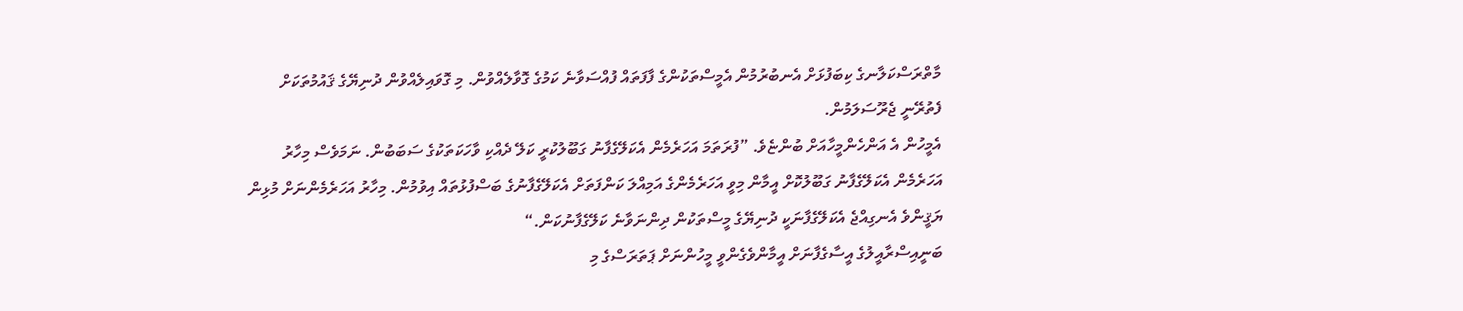މާތްރަސްކަލާނގެ ކިބަފުޅަށް އެނބުރުމުން އެމީސްތަކުންގެ ފާފަތައް ފުއްސަވާނެ ކަމުގެ ގޮވާލެއްވުން. މި ގޮވައިލެއްވުން ދުނިޔޭގެ ޤައުމުތަކަށް ފެތުރޭނީ ޖެރޫސަލަމުން.
އެމީހުން އެ އަންހެންމީހާއަށް ބުންޏެވެ. ”ފުރަތަމަ އަހަރެމެން އެކަލޭގެފާނު ގަބޫލުކުރީ ކަލޭ ދެއްކި ވާހަކަތަކުގެ ސަބަބުން. ނަމަވެސް މިހާރު އަހަރެމެން އެކަލޭގެފާނު ގަބޫލުކޮށް އީމާން މިވީ އަހަރެމެންގެ އަމިއްލަ ކަންފަތަށް އެކަލޭގެފާނުގެ ބަސްފުޅުތައް އިވުމުން. މިހާރު އަހަރެމެންނަށް މުޅިން ޔަޤީންވެ އެނގިއްޖެ އެކަލޭގެފާނަކީ ދުނިޔޭގެ މީސްތަކުން ދިންނަވާނެ ކަލޭގެފާނުކަން.“
ބަނީއިސްރާއީލުގެ އީސާގެފާނަށް އީމާންވެގެންވީ މީހުންނަށް ޕަތަރަސްގެ މި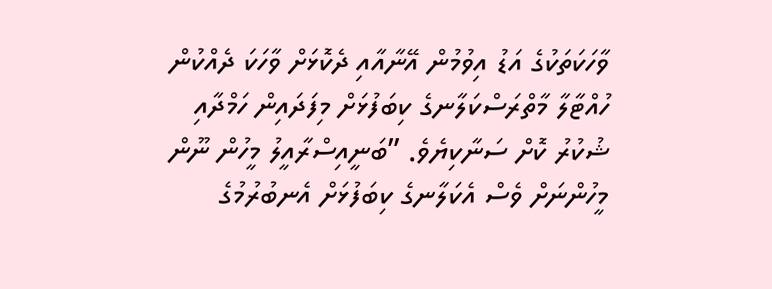ވާހަކަތަކުގެ އަޑު އިވުމުން އޭނާއާއި ދެކޮޅަށް ވާހަކަ ދެއްކުން ހުއްޓާލާ މާތްރަސްކަލާނގެ ކިބަފުޅަށް މިފަދައިން ހަމްދާއި ޝުކުރު ކޮށް ސަނާކިޔެވެ. ”ބަނީއިސްރާއީލު މީހުން ނޫން މީހުންނަށް ވެސް އެކަލާނގެ ކިބަފުޅަށް އެނބުރުމުގެ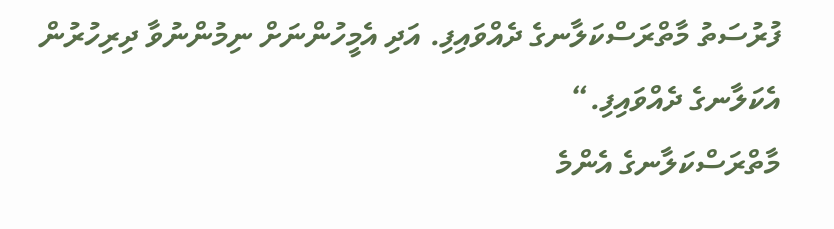ފުރުސަތު މާތްރަސްކަލާނގެ ދެއްވައިފި. އަދި އެމީހުންނަށް ނިމުންނުވާ ދިރިހުރުން އެކަލާނގެ ދެއްވައިފި.“
މާތްރަސްކަލާނގެ އެންމެ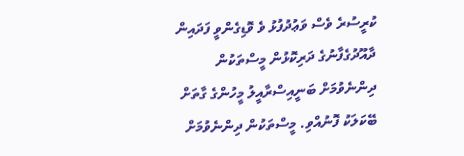ކުރީސުރެ ވެސް ވަޢުދުފުޅު ވެ ވޮޑިގެންވީ ފަދައިން ދާއޫދުގެފާނުގެ ދަރިކޮޅުން މީސްތަކުން ދިންނެވުމަށް ބަނީއިސްރާއީލު މީހުންގެ ގާތަށް ބޭކަލަކު ފޮނުއްވި. މީސްތަކުން ދިންނެވުމަށް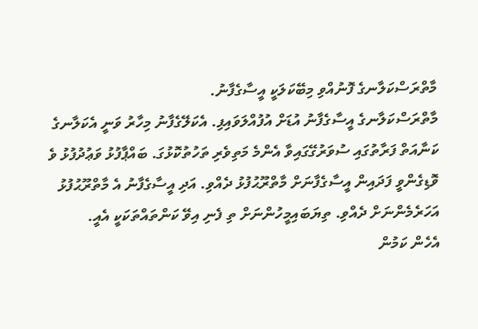މާތްރަސްކަލާނގެ ފޮނުއްވި މިބޭކަލަކީ އީސާގެފާނު.
މާތްރަސްކަލާނގެ އީސާގެފާނު އުޑަށް އުފުއްލަވައިފި. އެކަލޭގެފާނު މިހާރު ވަނީ އެކަލާނގެ ކަނާއަތް ފަރާތުގައި ސުވަރުގޭގައިވާ އެންމެ މަތިވެރި ތަހުތުކޮޅުގަ. ބައްޕާފުޅު ވަޢުދުފުޅު ވެ ވޮޑިގެންވީ ފަދައިން އީސާގެފާނަށް މާތްރޫޙުފުޅު ދެއްވި. އަދި އީސާގެފާނު އެ މާތްރޫޙުފުޅު އަހަރެމެންނަށް ދެއްވި. ތިޔަބައިމީހުންނަށް ތި ފެނި އިވޭ ކަންތައްތަކަކީ އެއީ.
އެހެން ކަމުން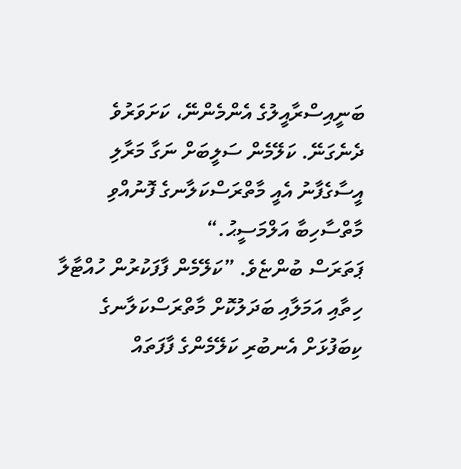ބަނީއިސްރާއީލުގެ އެންމެންނޭ، ކަށަވަރުވެ ދެނެގަނޭ. ކަލޭމެން ސަލީބަށް ނަގާ މަރާލި އީސާގެފާނު އެއީ މާތްރަސްކަލާނގެ ފޮނުއްވި މާތްސާހިބާ އަލްމަސީޙު.“
ޕަތަރަސް ބުންޏެވެ. ”ކަލޭމެން ފާފަކުރުން ހުއްޓާލާ ހިތާއި އަމަލާއި ބަދަލުކޮށް މާތްރަސްކަލާނގެ ކިބަފުޅަށް އެނބުރި ކަލޭމެންގެ ފާފަތައް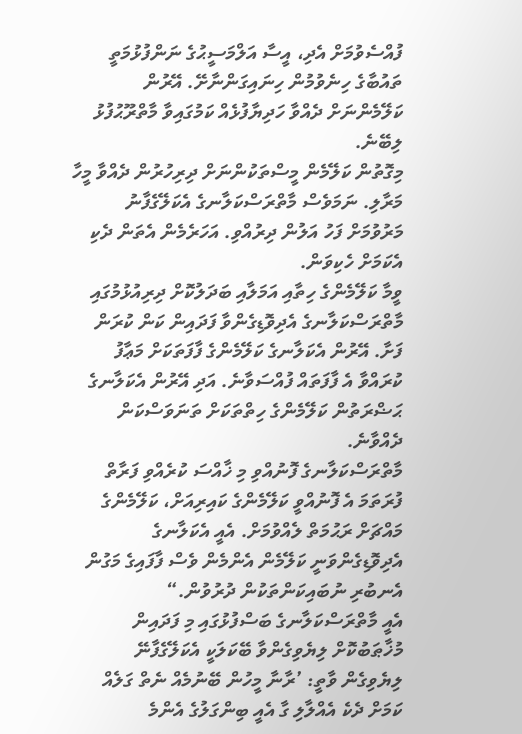ފުއްސެވުމަށް އެދި، އީސާ އަލްމަސީޙުގެ ނަންފުޅުމަތީ ތައުބާގެ ހިނެވުމުން ހިނައިގަންނާށޭ. އޭރުން ކަލޭމެންނަށް ދެއްވާ ހަދިޔާފުޅެއް ކަމުގައިވާ މާތްރޫޙުފުޅު ލިބޭނެ.
މިގޮތުން ކަލޭމެން މީސްތަކުންނަށް ދިރިހުރުން ދެއްވާ މީހާ މަރާލި. ނަމަވެސް މާތްރަސްކަލާނގެ އެކަލޭގެފާނު މަރުވުމަށް ފަހު އަލުން ދިރުއްވި. އަހަރެމެން އެތަން ދެކި އެކަމަށް ހެކިވަން.
ވީމާ ކަލޭމެންގެ ހިތާއި އަމަލާއި ބަދަލުކޮށް ދިރިއުޅުމުގައި މާތްރަސްކަލާނގެ އެދިވޮޑިގެންވާ ފަދައިން ކަން ކުރަން ފަށާ. އޭރުން އެކަލާނގެ ކަލޭމެންގެ ފާފަތަކަށް މަޢާފު ކުރައްވާ އެ ފާފަތައް ފުއްސަވާނެ. އަދި އޭރުން އެކަލާނގެ ޙަޟްރަތުން ކަލޭމެންގެ ހިތްތަކަށް ތަނަވަސްކަން ދެއްވާނެ.
މާތްރަސްކަލާނގެ ފޮނުއްވި މި ޚާއްސަ ކުރެއްވި ފަރާތް ފުރަތަމަ އެ ފޮނުއްވީ ކަލޭމެންގެ ކައިރިއަށް، ކަލޭމެންގެ މައްޗަށް ރަޙުމަތް ލެއްވުމަށް. އެއީ އެކަލާނގެ އެދިވޮޑިގެންވަނީ ކަލޭމެން އެންމެން ވެސް ފާފައިގެ މަގުން އެނބުރި ނުބައިކަންތަކުން ދުރުވުން.“
އެއީ މާތްރަސްކަލާނގެ ބަސްފުޅުގައި މި ފަދައިން މުޚާޠަބުކޮށް ލިޔެވިގެންވާ ބޭކަލަކީ އެކަލޭގެފާނޭ ލިޔެވިގެން ވާތީ: ’ރާނާ މީހުން ބޭނުމެއް ނެތް ގަލެއް ކަމަށް ދެކެ އެއްލާލި ގާ އެއީ ބިންގަލުގެ އެންމެ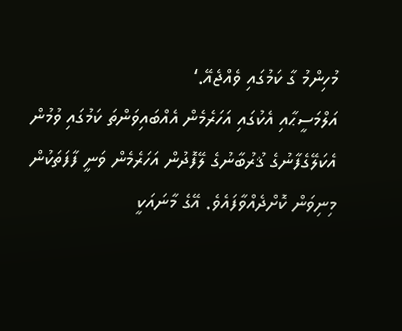މުހިންމު ގާ ކަމުގައި ވެއްޖެއޭ.‘
އަލްމަސީޙާއި އެކުގައި އަހަރެމެން އެއްބައިވަންތަ ކަމުގައި ވުމުން އެކަލޭގެފާނުގެ ޤުރުބާނުގެ ލޭފޮދުން އަހަރެމެން ވަނީ ފާފަތަކުން މިނިވަން ކޮށްދެއްވާފައެވެ. އޭގެ މާނައަކީ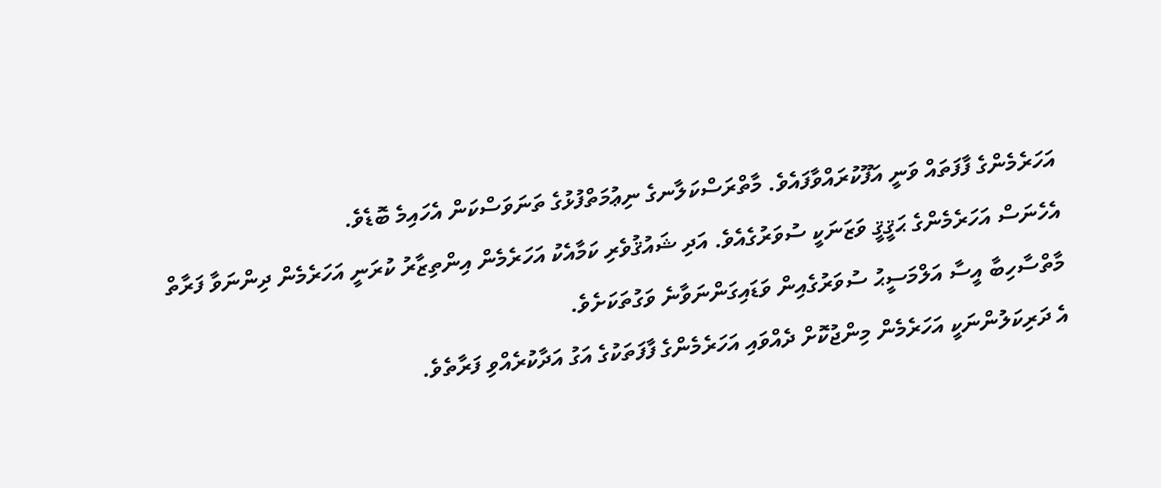އަހަރެމެންގެ ފާފަތައް ވަނީ އަފޫކުރައްވާފައެވެ. މާތްރަސްކަލާނގެ ނިޢުމަތްފުޅުގެ ތަނަވަސްކަން އެހައިމެ ބޮޑެވެ.
އެހެނަސް އަހަރެމެންގެ ޙަޤީޤީ ވަޒަނަކީ ސުވަރުގެއެވެ. އަދި ޝައުޤުވެރި ކަމާއެކު އަހަރެމެން އިންތިޒާރު ކުރަނީ އަހަރެމެން ދިންނަވާ ފަރާތް މާތްސާހިބާ އީސާ އަލްމަސީޙު ސުވަރުގެއިން ވަޑައިގަންނަވާނެ ވަގުތަކަށެވެ.
އެ ދަރިކަލުންނަކީ އަހަރެމެން މިންޖުކޮށް ދެއްވައި އަހަރެމެންގެ ފާފަތަކުގެ އަގު އަދާކުރެއްވި ފަރާތެވެ.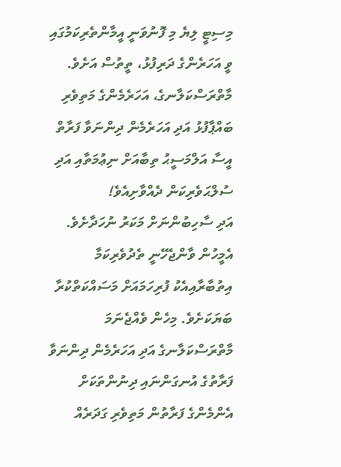މިސިޓީ ލިޔެ މި ފޮނުވަނީ އީމާންތެރިކަމުގައި ވީ އަހަރެންގެ ދަރިފުޅު، ތީތުސް އަށެވެ. މާތްރަސްކަލާނގެ، އަހަރެމެންގެ މަތިވެރި ބައްޕާފުޅު އަދި އަހަރެމެން ދިންނަވާ ފަރާތް އީސާ އަލްމަސީޙު ތިބާއަށް ނިޢުމަތާއި އަދި ސުލްޙަވެރިކަން ދެއްވާށިއެވެ!
އަދި ސާހިބުންނަށް މަކަރު ނުހަދާށެވެ. އެމީހުން ވާންޖެހޭނީ ތެދުވެރިކަމާ އިތުބާރާއިއެކު ފުރިހަމައަށް މަސައްކަތްކުރާ ބަޔަކަށެވެ. މިހެން ވެއްޖެނަމަ މާތްރަސްކަލާނގެ އަދި އަހަރެމެން ދިންނަވާ ފަރާތުގެ އުނގަންނައި ދިނުންތަކަށް އެންމެންގެ ފަރާތުން މަތިވެރި ގަދަރެއް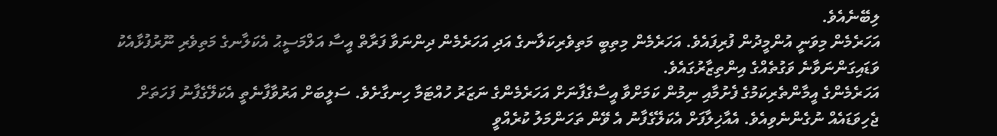ލިބޭނެއެވެ.
އަހަރެމެން މިވަނީ އުންމީދުން ފުރިފައެވެ. އަހަރެމެން މިތިބީ މަތިވެރިކަލާނގެ އަދި އަހަރެމެން ދިންނަވާ ފަރާތް އީސާ އަލްމަސީޙު އެކަލާނގެ މަތިވެރި ނޫރުފުޅާއެކު ވަޑައިގަންނަވާނެ ވަގުތެއްގެ އިންތިޒާރުގައެވެ.
އަހަރެމެންގެ އީމާންތެރިކަމުގެ ފެށުމާއި ނިމުން ކަމަށްވާ އީސާގެފާނަށް އަހަރެމެންގެ ނަޒަރު ހުއްޓަމާ ހިނގާށެވެ. ސަލީބަށް އަރުވާފާނެތީ އެކަލޭގެފާނު ފަހަތަށް ޖެހިވަޑައެއް ނުގެންނެވިއެވެ. އެއާޚިލާފަށް އެކަލޭގެފާނު އެ ވޭން ތަހަންމަލު ކުރެއްވީ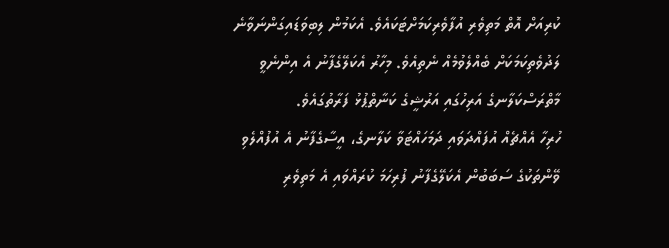ކުރިއަށް އޮތް މަތިވެރި އުފާވެރިކަމަށްޓަކައެވެ. އެކަމުން ލިބިވަޑައިގަންނަވާނެ ލަދުވެތިކަމަކަށް ބެއްލެވުމެއް ނެތިއެވެ. މިހާރު އެކަލޭގެފާނު އެ އިންނެވީ މާތްރަސްކަލާނގެ އަރިހުގައި އަރުޝީގެ ކަނާތްޕުޅު ފަރާތުގައެވެ.
ހުރިހާ އެއްޗެއް އުފައްދަވައި ދަމަހައްޓަވާ ކަލާނގެ، އީސާގެފާނު އެ އުފުއްލެވި ވޭންތަކުގެ ސަބަބުން އެކަލޭގެފާނު ފުރިހަމަ ކުރައްވައި އެ މަތިވެރި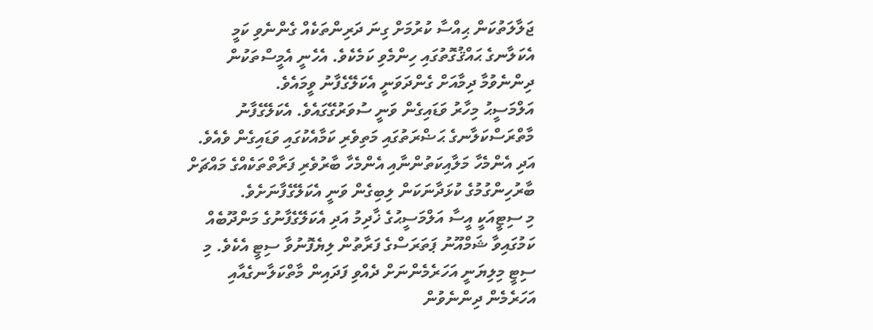ޖަލާލަތުކަން ޙިއްސާ ކުރުމަށް ގިނަ ދަރިންތަކެއް ގެންނެވި ކަމީ އެކަލާނގެ ޙައްޤުގޮތުގައި ހިންމެވި ކަމެކެވެ. އެހެނީ އެމީސްތަކުން ދިންނެވުމާ ދިމާއަށް ގެންދަވަނީ އެކަލޭގެފާނު ވީމައެވެ.
އަލްމަސީޙު މިހާރު ވަޑައިގެން ވަނީ ސުވަރުގޭގައެވެ. އެކަލޭގެފާނު މާތްރަސްކަލާނގެ ޙަޟްރަތުގައި މަތިވެރި ކަމާއެކުގައި ވަޑައިގެން ވެއެވެ. އަދި އެންމެހާ މަލާއިކަތުންނާއި އެންމެހާ ބާރުވެރި ފަރާތްތަކެއްގެ މައްޗަށް ބާރުހިންގުމުގެ ކުޅަދާނަކަން ލިބިގެން ވަނީ އެކަލޭގެފާނަށެވެ.
މި ސިޓީއަކީ އީސާ އަލްމަސީޙުގެ ޚާދިމު އަދި އެކަލޭގެފާނުގެ މަންދޫބެއް ކަމުގައިވާ ޝަމްއޫނު ޕަތަރަސްގެ ފަރާތުން ލިޔެފޮނުވާ ސިޓީ އެކެވެ. މި ސިޓީ މިލިޔަނީ އަހަރެމެންނަށް ދެއްވި ފަދައިން މާތްކަލާނގެއާއި އަހަރެމެން ދިންނެވުން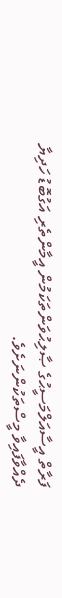ފަރާތް އީސާއަލްމަސީޙުގެ ޞާލިޙުވަންތަކަމުން އީމާންތެރި އަގުބޮޑު ހަދިޔާ ދެއްވާފައިވާ މީސްތަކުންނަށެވެ.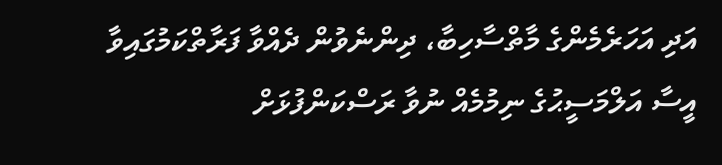އަދި އަހަރެމެންގެ މާތްސާހިބާ، ދިންނެވުން ދެއްވާ ފަރާތްކަމުގައިވާ އީސާ އަލްމަސީޙުގެ ނިމުމެއް ނުވާ ރަސްކަންފުޅަށް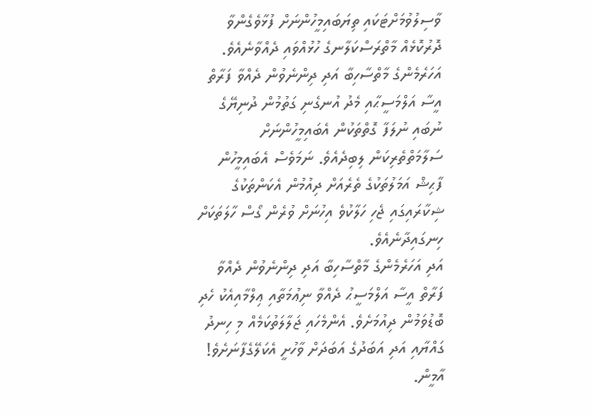ވާސިލުވުމަށްޓަކައި ތިޔަބައިމީހުންނަށް ފުޅާވެގެންވާ ދޮރުކޮޅެއް މާތްރަސްކަލާނގެ ހުޅުއްވައި ދެއްވާނެއެވެ.
އަހަރެމެންގެ މާތްސާހިބާ އަދި ދިންނެވުން ދެއްވާ ފަރާތް އީސާ އަލްމަސީޙާއި މެދު އުނގެނި ގަތުމުން ދުނިޔޭގެ ނުބައި ނުލަފާ ގޮތްތަކުން އެބައިމީހުންނަށް ސަލާމަތްތެރިކަން ލިބިދެއެވެ. ނަމަވެސް އެބައިމީހުން ފާޙިޝް އަމަލުތަކުގެ ތެރެއަށް ދިއުމުން އެކަންތަކުގެ ޝިކާރައިގައި ޖެހި ހަލާކުވެ އިހުނަށް ވުރެން ގޯސް ހާލަތަކަށް ހިނގައިދާނެއެވެ.
އަދި އަހަރެމެންގެ މާތްސާހިބާ އަދި ދިންނެވުން ދެއްވާ ފަރާތް އީސާ އަލްމަސީޙު ދެއްވާ ނިޢުމަތާއި ޢިލްމާއިއެކު ހެދި ބޮޑުވަމުން ދިއުމަށެވެ. އެންމެހައި ޖަލާލަތުކަމެއް މި ހިނދު ގައްޔާއި އަދި އަބަދުގެ އަބަދަށް ވާހުށީ އެކަލޭގެފާނަށެވެ! އާމީން.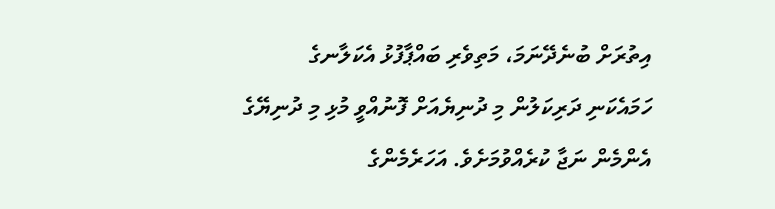އިތުރަށް ބުނެދޭނަމަ، މަތިވެރި ބައްޕާފުޅު އެކަލާނގެ ހަމައެކަނި ދަރިކަލުން މި ދުނިޔެއަށް ފޮނުއްވީ މުޅި މި ދުނިޔޭގެ އެންމެން ނަޖާ ކުރެއްވުމަށެވެ. އަހަރެމެންގެ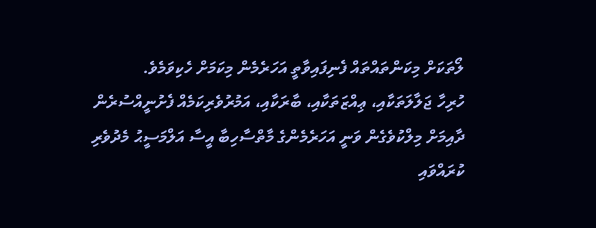ލޯތަކަށް މިކަންތައްތައް ފެނިފައިވާތީ އަހަރެމެން މިކަމަށް ހެކިވަމެވެ.
ހުރިހާ ޖަލާލަތަކާއި، ޢިއްޒަތަކާއި، ބާރަކާއި، އަމުރުވެރިކަމެއް ފެށުނީއްސުރެން ދާއިމަށް މިލްކުވެގެން ވަނީ އަހަރެމެންގެ މާތްސާހިބާ އީސާ އަލްމަސީޙު މެދުވެރި ކުރައްވައި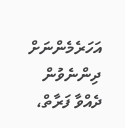އަހަރެމެންނަށް ދިންނެވުން ދެއްވާ ފަރާތް،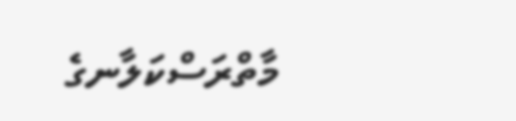މާތްރަސްކަލާނގެ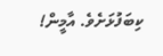ކިބަފުޅަށެވެ. އާމީން!